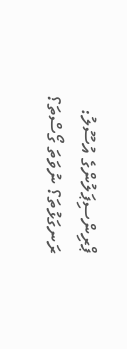ޕްރިންސިޕަލުންގެ އުސޫލު: ރަނގަޅުތަ؟ ނުވަތަ ގޯސްތަ؟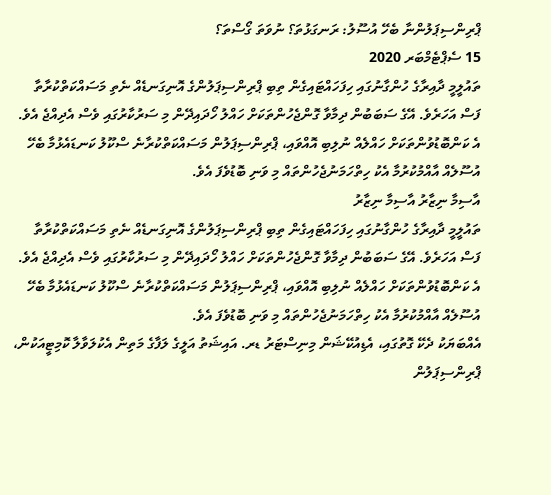ޕްރިންސިޕަލުންނާ ބެހޭ އުސޫލު: ރަނގަޅުތަ؟ ނުވަތަ ގޯސްތަ؟
15 ސެޕްޓެމްބަރ 2020
ތައުލީމީ ދާއިރާގެ ހުންގާނުގައި ހިފަހައްޓައިގެން ތިބި ޕްރިންސިޕަލުންގެ އޮނިގަނޑެއް ނެތި މަސައްކަތްކުރާތާ ފަސް އަހަރެވެ. އޭގެ ސަބަބުން ދިމާވާ ގޮންޖެހުންތަކަށް ހައްލު ހޯދައިދޭން މި ސަރުކާރުގައި ވެސް އެދިއްޖެ އެވެ. އެ ކަންބޮޑުވުންތަކަށް ހައްލެއް ނުލިބި އޮއްވައި، ޕްރިންސިޕަލުން މަސައްކަތްކުރާނެ ސްކޫލު ކަނޑައެޅުމާ ބެހޭ އުސޫލެއް އާއްމުކުރުމާ އެކު ހިތްހަމަނުޖެހުންތައް މި ވަނި ބޮޑުވެފަ އެވެ.
އާސިމާ ނިޒާރު އާސިމާ ނިޒާރު
ތައުލީމީ ދާއިރާގެ ހުންގާނުގައި ހިފަހައްޓައިގެން ތިބި ޕްރިންސިޕަލުންގެ އޮނިގަނޑެއް ނެތި މަސައްކަތްކުރާތާ ފަސް އަހަރެވެ. އޭގެ ސަބަބުން ދިމާވާ ގޮންޖެހުންތަކަށް ހައްލު ހޯދައިދޭން މި ސަރުކާރުގައި ވެސް އެދިއްޖެ އެވެ. އެ ކަންބޮޑުވުންތަކަށް ހައްލެއް ނުލިބި އޮއްވައި، ޕްރިންސިޕަލުން މަސައްކަތްކުރާނެ ސްކޫލު ކަނޑައެޅުމާ ބެހޭ އުސޫލެއް އާއްމުކުރުމާ އެކު ހިތްހަމަނުޖެހުންތައް މި ވަނި ބޮޑުވެފަ އެވެ.
އެއްބަޔަކު ދެކޭ ގޮތުގައި، އެޑިއުކޭޝަން މިނިސްޓަރު ޑރ. އައިޝަތު އަލީގެ ލަފާގެ މަތިން އެކުލަވާލާ ކޮމިޓީއަކުން، ޕްރިންސިޕަލުން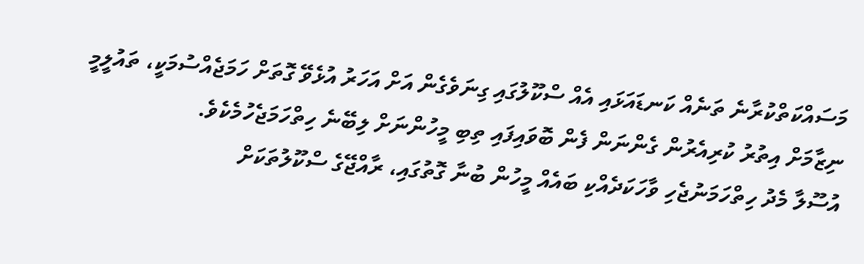މަސައްކަތްކުރާނެ ތަނެއް ކަނޑައަޅައި އެއް ސްކޫލުގައި ގިނަވެގެން އަށް އަހަރު އުޅެވޭ ގޮތަށް ހަމަޖެއްސުމަކީ، ތައުލީމީ ނިޒާމަށް އިތުރު ކުރިއެރުން ގެންނަން ފެން ބޮވައިފައި ތިބި މީހުންނަށް ލިބޭނެ ހިތްހަމަޖެހުމެކެވެ.
އުސޫލާ މެދު ހިތްހަމަނުޖެހި ވާހަކަދެއްކި ބައެއް މީހުން ބުނާ ގޮތުގައި، ރާއްޖޭގެ ސްކޫލުތަކަށް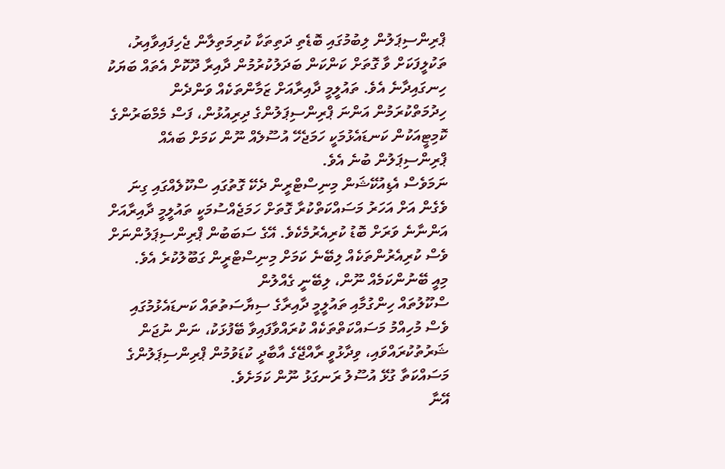ޕްރިންސިޕަލުން ލިބުމުގައި ބޮޑެތި ދަތިތަކާ ކުރިމަތިލާން ޖެހިފައިވާއިރު، ތަކުލީފަކަށް ވާ ގޮތަށް ކަންކަން ބަދަލުކުރުމުން ދާއިރާ ދޫކޮށް އެތައް ބަޔަކު ހިނގައިދާނެ އެވެ. ތައުލީމީ ދާއިރާއަށް ޒަމާންތަކެއް ވަންދެން ހިދުމަތްކުރަމުން އަންނަ ޕްރިންސިޕަލުންގެ ދިރިއުޅުން، ފަސް މެމްބަރުންގެ ކޮމިޓީއަކުން ކަނޑައެޅުމަކީ ހަމަޖެހޭ އުސޫލެއް ނޫން ކަމަށް ބައެއް ޕްރިންސިޕަލުން ބުނެ އެވެ.
ނަމަވެސް އެޑިއުކޭޝަން މިނިސްޓްރީން ދެކޭ ގޮތުގައި ސްކޫލެއްގައި ގިނަ ވެގެން އަށް އަހަރު މަސައްކަތްކުރާ ގޮތަށް ހަމަޖެއްސުމަކީ ތައުލީމީ ދާއިރާއަށް އަންނާނެ ވަރަށް ބޮޑު ކުރިއެރުމެކެވެ. އޭގެ ސަބަބުން ޕްރިންސިޕަލުންނަށް ވެސް ކުރިއެރުންތަކެއް ލިބޭނެ ކަމަށް މިނިސްޓްރީން ގަބޫލުކުރެ އެވެ.
މިއީ ބޭނުންކަމެއް ނޫން، ލިބޭނީ ގެއްލުން
ސްކޫލުތައް ހިންގުމާއި ތައުލީމީ ދާއިރާގެ ސިޔާސަތުތައް ކަނޑައެޅުމުގައި ވެސް މުހިއްމު މަސައްކަތްތަކެއް ކުރައްވާފައިވާ ބޭފުޅަކު، ނަން ނުޖަން ޝަރުތުކުރައްވައި، ވިދާޅުވީ ރާއްޖޭގެ އާބާދީ ކުޑަވުމުން ޕްރިންސިޕަލުންގެ މަސައްކަތާ ގުޅޭ އުސޫލު ރަނގަޅު ނޫން ކަމަށެވެ.
އޭނާ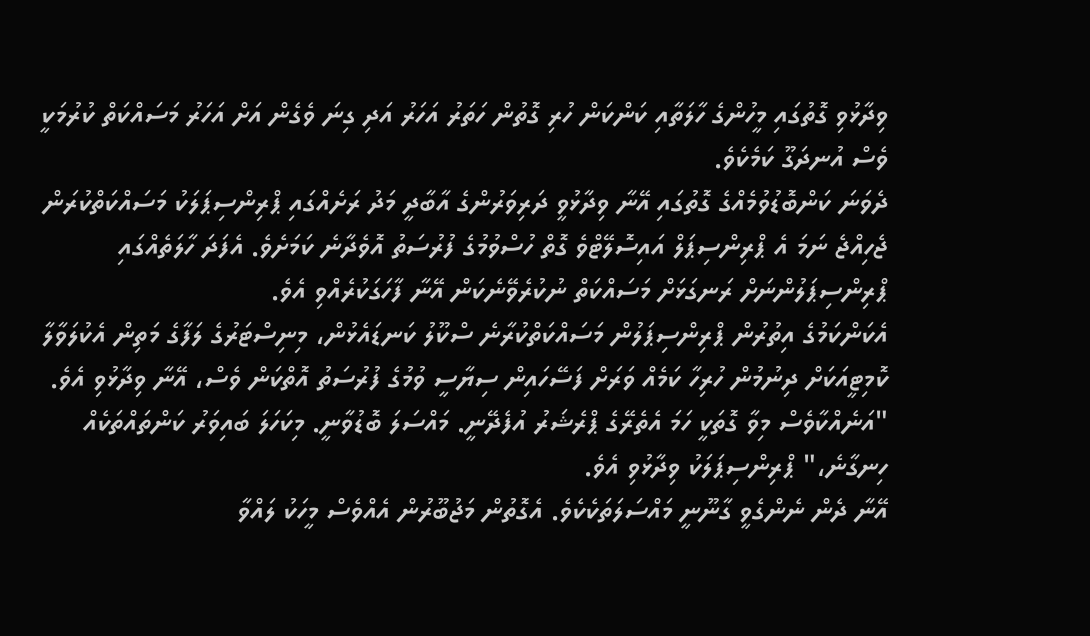ވިދާޅުވި ގޮތުގައި މީހުންގެ ހާލަތާއި ކަންކަން ހުރި ގޮތުން ހަތަރު އަހަރު އަދި ގިނަ ވެގެން އަށް އަހަރު މަސައްކަތް ކުރުމަކީ ވެސް އުނދަގޫ ކަމެކެވެ.
ދެވަނަ ކަންބޮޑުވުމެއްގެ ގޮތުގައި އޭނާ ވިދާޅުވީ ދަރިވަރުންގެ އާބާދީ މަދު ރަށެއްގައި ޕްރިންސިޕަލަކު މަސައްކަތްކުރަން ޖެހިއްޖެ ނަމަ އެ ޕްރިންސިޕަލް އައިސޮލޭޓްވެ ގޮތް ހުސްވުމުގެ ފުރުސަތު އޮވެދާނެ ކަމަށެވެ. އެފަދަ ހާލަތެއްގައި ޕްރިންސިޕަލުންނަށް ރަނގަޅަށް މަސައްކަތް ނުކުރެވޭނެކަން އޭނާ ފާހަގަކުރެއްވި އެވެ.
އެކަންކަމުގެ އިތުރުން ޕްރިންސިޕަލުން މަސައްކަތްކުރާނެ ސްކޫލު ކަނޑައެޅުން، މިނިސްޓަރުގެ ލަފާގެ މަތިން އެކުލަވާލާ ކޮމިޓީއަކަށް ދިނުމުން ހުރިހާ ކަމެއް ވަރަށް ފަސޭހައިން ސިޔާސީ ވުމުގެ ފުރުސަތު އޮތްކަން ވެސް، އޭނާ ވިދާޅުވި އެވެ.
"އަނެއްކާވެސް މިވާ ގޮތަކީ ހަމަ އެތެރޭގެ ޕްރެޝަރު އުފެދޭނީ. މައްސަލަ ބޮޑުވާނީ. މިކަހަލަ ބައިވަރު ކަންތައްތަކެއް ހިނގާނެ،" ޕްރިންސިޕަލަކު ވިދާޅުވި އެވެ.
އޭނާ ދެން ނެންގެވީ ގާނޫނީ މައްސަލަތަކެކެވެ. އެގޮތުން މަޖުބޫރުން އެއްވެސް މީހަކު ލައްވާ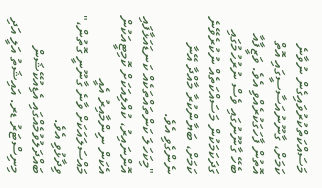މަސައްކަތްކުރުވައިގެން ނުވާނެ ކަމަށް، ގާނޫނުއަސާސީގައި އޮތް އޮތުން ފާހަގަކުރެއްވި އެވެ. ވަޒީފާއާ ބެހޭ ގާނޫނުގައި ވެސް ނުރުހުމުގައި ގަދަކަމަކުން މަސައްކަތެއް ނުކުރެވޭނެ ކަމަށް، ބަޔާންކުރާ މާއްދާ އޭނާ ނެންގެވި އެވެ.
"މިކަހަލަ ކަންތައްތަކެއް ކަނޑައަޅާފައި އޮންނައިރު، ކުއްލިއަކަށް ކޮމިޓީއަކުން އެކަން ނިންމާއިރު އެއީ މައްސަލައަކަށް ވާނެ ގާނޫނީ ގޮތުން،" ވިދާޅުވި އެވެ.
ބައްދަލުވުމެއްގައި އެޑިއުކޭޝަން މިނިސްޓަރު ޑރ. އައިޝަތު އަލީ އަދި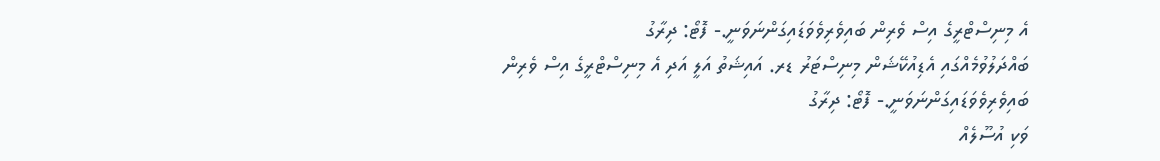އެ މިނިސްޓްރީގެ އިސް ވެރިން ބައިވެރިވެވަޑައިގަންނަވަނީ.- ފޮޓޯ: ދިރާގު
ބައްދަލުވުމެއްގައި އެޑިއުކޭޝަން މިނިސްޓަރު ޑރ. އައިޝަތު އަލީ އަދި އެ މިނިސްޓްރީގެ އިސް ވެރިން ބައިވެރިވެވަޑައިގަންނަވަނީ.- ފޮޓޯ: ދިރާގު
ވަކި އުސޫލެއް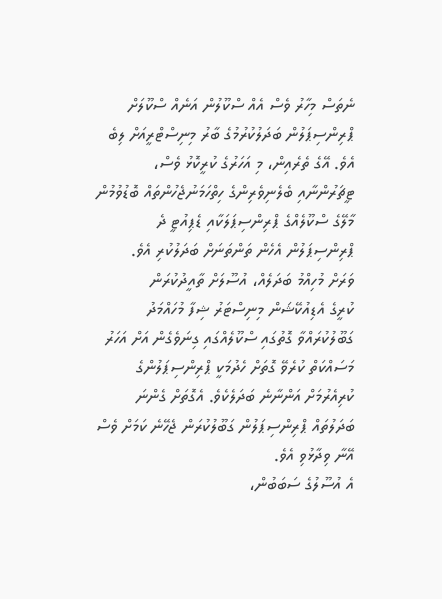ނެތަސް މިހާރު ވެސް އެއް ސްކޫލުން އަނެއް ސްކޫލަށް ޕްރިންސިޕަލުން ބަދަލުކުރުމުގެ ބާރު މިނިސްޓްރީއަށް ލިބެ އެވެ. އޭގެ ތެރެއިން، މި އަހަރުގެ ކުރީކޮޅު ވެސް، ޓީޗަރުންނާއި ބެލެނިވެރިންގެ ހިތްހަމަނުޖެހުންތައް ބޮޑުވުމުން މާލޭގެ ސްކޫލެއްގެ ޕްރިންސިޕަލަކާއި ޑެޕިއުޓީ ދެ ޕްރިންސިޕަލުން އެހެން ތަންތަނަށް ބަދަލުކުރި އެވެ.
ވަރަށް މުހިއްމު ބަދަލެއް، އުސޫލަށް ތާއީދުކުރަން
ކުރީގެ އެޑިއުކޭޝަން މިނިސްޓަރު ޝިފާ މުހައްމަދު ގަބޫލުކުރައްވާ ގޮތުގައި ސްކޫލެއްގައި ގިނަވެގެން އަށް އަހަރު މަސައްކަތް ކުރެވޭ ގޮތަށް ހެދުމަކީ ޕްރިންސިޕަލުންގެ ކުރިއެރުމަށް އަންނާނެ ބަދަލެކެވެ. އެގޮތަށް ގެންނަ ބަދަލުތައް ޕްރިންސިޕަލުން ގަބޫލުކުރަން ޖެހޭނެ ކަމަށް ވެސް އޭނާ ވިދާޅުވި އެވެ.
އެ އުސޫލުގެ ސަބަބުން،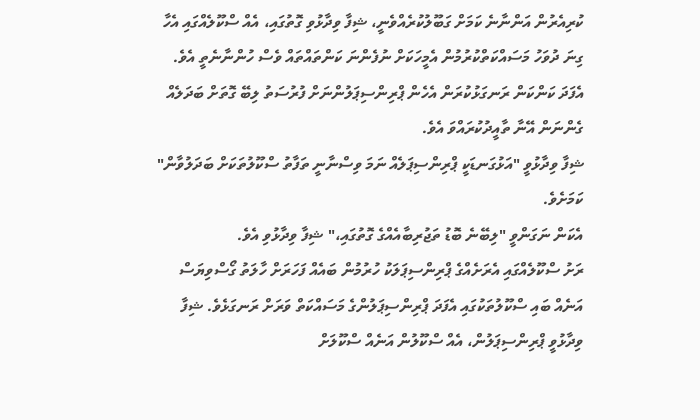ކުރިއެރުން އަންނާނެ ކަމަށް ގަބޫލުކުރެއްވެނީ، ޝިފާ ވިދާޅުވި ގޮތުގައި، އެއް ސްކޫލެއްގައި އެހާ ގިނަ ދުވަހު މަސައްކަތްކުރުމުން އެމީހަކަށް ނުފެންނަ ކަންތައްތައް ވެސް ހުންނާނެތީ އެވެ. އެފަދަ ކަންކަން ރަނގަޅުކުރަން އެހެން ޕްރިންސިޕަލުންނަށް ފުރުސަތު ލިބޭ ގޮތަށް ބަދަލެއް ގެންނަން އޭނާ ތާއީދުކުރައްވަ އެވެ.
ޝިފާ ވިދާޅުވީ "އަޅުގަނޑަކީ ޕްރިންސިޕަލެއް ނަމަ ވިސްނާނީ ތަފާތު ސްކޫލުތަކަށް ބަދަލުވާން" ކަމަށެވެ.
އެކަން ނަގަންވީ "ލިބޭނެ ބޮޑު ތަޖުރިބާއެއްގެ ގޮތުގައި،" ޝިފާ ވިދާޅުވި އެވެ.
ރަށު ސްކޫލެއްގައި އެރަށެއްގެ ޕްރިންސިޕަލަކު ހުރުމުން ބައެއް ފަހަރަށް ހާލަތު ގޯސްވިޔަސް އަނެއް ބައި ސްކޫލުތަކުގައި އެފަދަ ޕްރިންސިޕަލުންގެ މަސައްކަތް ވަރަށް ރަނގަޅެވެ. ޝިފާ ވިދާޅުވީ ޕްރިންސިޕަލުން، އެއް ސްކޫލުން އަނެއް ސްކޫލަށް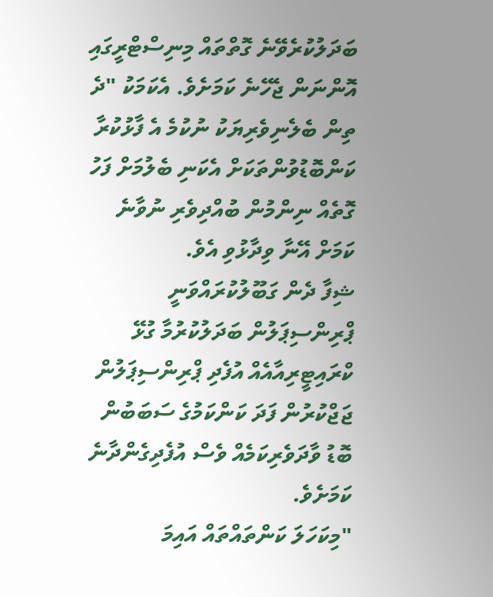ބަދަލުކުރެވޭނެ ގޮތްތައް މިނިސްޓްރީގައި އޮންނަން ޖެހޭނެ ކަމަށެވެ. އެކަމަކު "ދެ ތިން ބެލެނިވެރިޔަކު ނުކުމެ އެ ފާޅުކުރާ ކަންބޮޑުވުންތަކަށް އެކަނި ބެލުމަށް ފަހު ގޮތެއް ނިންމުން ބުއްދިވެރި ނުވާނެ ކަމަށް އޭނާ ވިދާޅުވި އެވެ.
ޝިފާ ދެން ގަބޫލުކުރައްވަނީ ޕްރިންސިޕަލުން ބަދަލުކުރުމާ ގުޅޭ ކްރައިޓީރިއާއެއް އުފެދި ޕްރިންސިޕަލުން ޖަޖްކުރުން ފަދަ ކަންކަމުގެ ސަބަބުން ބޮޑު ވާދަވެރިކަމެއް ވެސް އުފެދިގެންދާނެ ކަމަށެވެ.
"މިކަހަލަ ކަންތައްތައް އައިމަ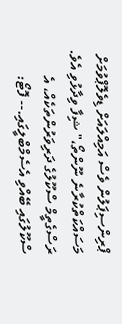ޕްރިންސިޕަލުން ވެސް އަމިއްލައަށް ޑިވެލޮޕްވުމަށް މަސައްކަތްކުރާނެ ނޫންތޯ،" ޝިފާ ވިދާޅުވި އެވެ.
ރަސްގެތީމް ސްކޫލުގެ ދަރިވަރުންތަކެއް، އެ ސްކޫލުގައި ބޭއްވި އެސެމްބްލީގައި.-- ފޮޓޯ: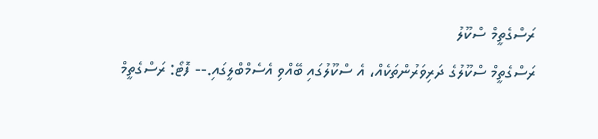ރަސްގެތީމް ސްކޫލު
ރަސްގެތީމް ސްކޫލުގެ ދަރިވަރުންތަކެއް، އެ ސްކޫލުގައި ބޭއްވި އެސެމްބްލީގައި.-- ފޮޓޯ: ރަސްގެތީމް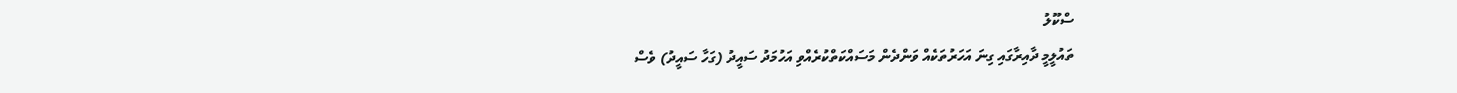ސްކޫލު
ތައުލީމީ ދާއިރާގައި ގިނަ އަހަރުތަކެއް ވަންދެން މަސައްކަތްކުރެއްވި އަހުމަދު ސައީދު (ގަހާ ސައީދު) ވެސް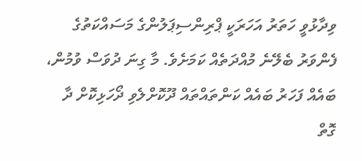ވިދާޅުވީ ހަތަރު އަހަރަކީ ޕްރިންސިޕަލުންގެ މަސައްކަތުގެ ފެންވަރު ބެލޭނެ މުއްދަތެއް ކަމަށެވެ. މާ ގިނަ ދުވަސް ވުމުން، ބައެއް ފަހަރު ބައެއް ކަންތައްތައް ދޫކޮށްލެވި ދޯހަޅިކޮށް ދާ ގޮތް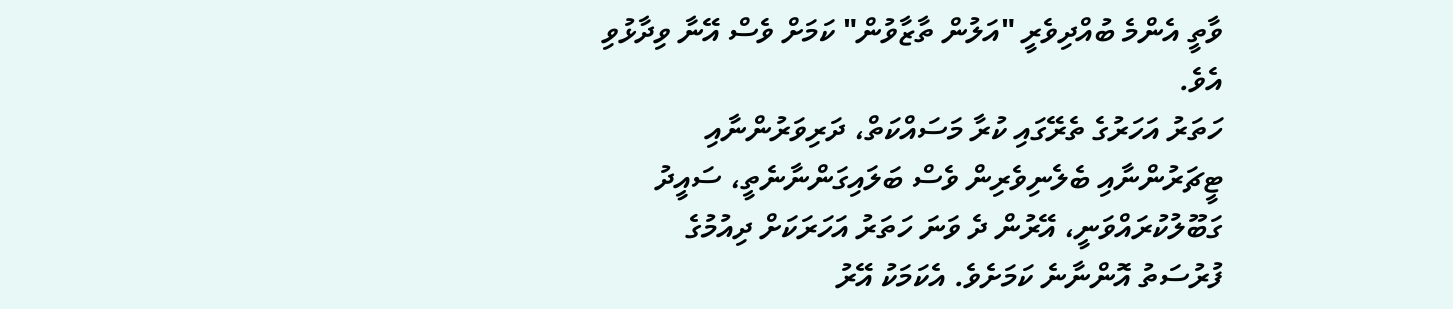ވާތީ އެންމެ ބުއްދިވެރީ "އަލުން ތާޒާވުން" ކަމަށް ވެސް އޭނާ ވިދާޅުވި އެވެ.
ހަތަރު އަހަރުގެ ތެރޭގައި ކުރާ މަސައްކަތް، ދަރިވަރުންނާއި ޓީޗަރުންނާއި ބެލެނިވެރިން ވެސް ބަލައިގަންނާނެތީ، ސައީދު ގަބޫލުކުރައްވަނީ، އޭރުން ދެ ވަނަ ހަތަރު އަހަރަކަށް ދިއުމުގެ ފުރުސަތު އޮންނާނެ ކަމަށެވެ. އެކަމަކު އޭރު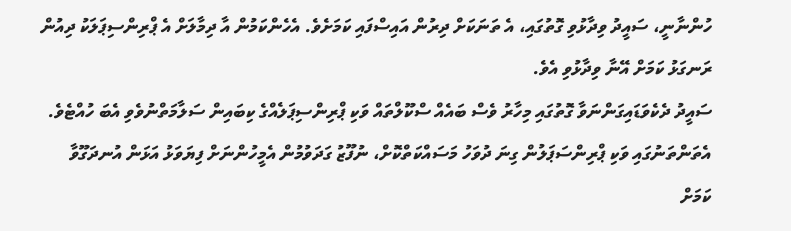ހުންނާނީ، ސައީދު ވިދާޅުވި ގޮތުގައި، އެ ތަނަކަށް ދިރުން އައިސްފައި ކަމަށެވެ. އެހެންކަމުން އާ ދިމާލަށް އެ ޕްރިންސިޕަލަކު ދިއުން ރަނގަޅު ކަމަށް އޭނާ ވިދާޅުވި އެވެ.
ސައީދު ދެކެވަޑައިގަންނަވާ ގޮތުގައި މިހާރު ވެސް ބައެއް ސްކޫލްތައް ވަކި ޕްރިންސިޕަލެއްގެ ކިބައިން ސަލާމަތްނުވެވި އެބަ ހުއްޓެވެ. އެތަންތަނުގައި ވަކި ޕްރިންސަޕަލުން ގިނަ ދުވަހު މަސައްކަތްކޮށް، ނުފޫޒު ގަދަވުމުން އެމީހުންނަށް ފިޔަވަޅު އަޅަން އުނދަގޫވާ ކަމަށް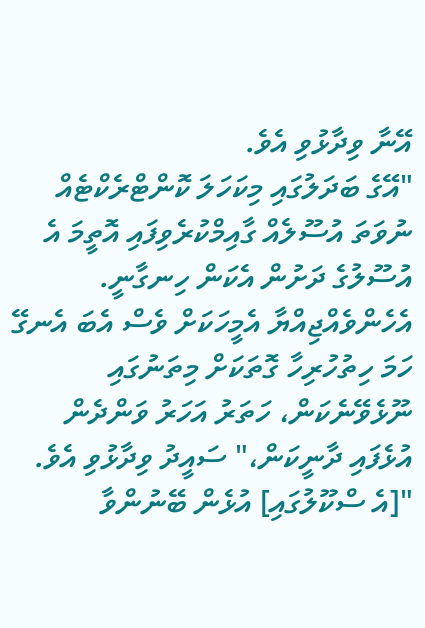އޭނާ ވިދާޅުވި އެވެ.
"އޭގެ ބަދަލުގައި މިކަހަލަ ކޮންޓްރެކްޓެއް ނުވަތަ އުސޫލެއް ގާއިމްކުރެވިފައި އޮތީމަ އެ އުސޫލުގެ ދަށުން އެކަން ހިނގާނީ. އެހެންވެއްޖިއްޔާ އެމީހަކަށް ވެސް އެބަ އެނގޭ ހަމަ ހިތުހުރިހާ ގޮތަކަށް މިތަނުގައި ނޫޅެވޭނެކަން، ހަތަރު އަހަރު ވަންދެން އުޅެފައި ދާނީކަން،" ސައީދު ވިދާޅުވި އެވެ. "[އެ ސްކޫލުގައި] އުޅެން ބޭނުންވާ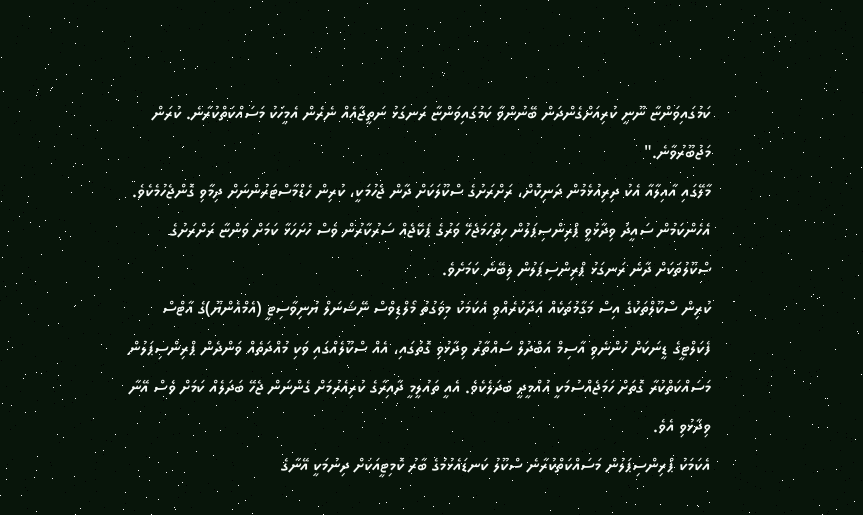ކަމުގައިވަންޏާ ނޫނީ ކުރިއަށްގެންދަން ބޭނުންވާ ކަމުގައިވަންޏާ ރަނގަޅު ނަތީޖާއެއް ނެރެން އެމީހަކު މަސައްކަތްކުރާނެ. ކުރަން މަޖުބޫރުވާނެ."
މާލޭގައި އާއިލާއާ އެކު ދިރިއުޅެމުން ދަނިކޮށް، ރަށްރަށުގެ ސްކޫލަކަށް ދާން ޖެހުމަކީ، ކުރިން ހެޑްމާސްޓަރުންނަށް ދިމާވި ގޮންޖެހުމެކެވެ. އެހެންކަމުން ސައީދު ވިދާޅުވީ ޕްރިންސިޕަލުން ހިތްހަމަޖެހޭ ވަރުގެ ޕެކޭޖެއް ސަރުކާރުން ވެސް ހުށަހަޅާ ކަމަށް ވަންޏާ ރަށްރަށުގެ ސްކޫލުތަކަށް ދާނެ ރަނގަޅު ޕްރިންސިޕަލުން ލިބޭނެ ކަމަށެވެ.
ކުރިން ސްކޫލްތަކުގެ އިސް މަގާމުތަކެއް އަދާކުރެއްވި އެކަމަކު މިވަގުތު މޯލްޑިވްސް ނޭޝަނަލް ޔުނިވާސިޓީ (އެމްއެންޔޫ)ގެ އާޓްސް ފެކަލްޓީގެ ޑީނަކަށް ހުންނެވި އާސިމް އަބްދުލް ސައްތާރު ވިދާޅުވި ގޮތުގައި، އެއް ސްކޫލެއްގައި ވަކި މުއްދަތެއް ވަންދެން ޕްރިންސިޕަލުން މަސައްކަތްކުރާ ގޮތަށް ހަމަޖެއްސުމަކީ އުއްމީދީ ބަދަލެކެވެ. އެއީ ތައުލީމީ ދާއިރާގެ ކުރިއެރުމަށް ގެންނަން ޖެހޭ ބަދަލެއް ކަމަށް ވެސް އޭނާ ވިދާޅުވި އެވެ.
އެކަމަކު ޕްރިންސިޕަލުން މަސައްކަތްކުރާނެ ސްކޫލު ކަނޑައެޅުމުގެ ބާރު ކޮމިޓީއަކަށް ދިނުމަކީ އޭނާގެ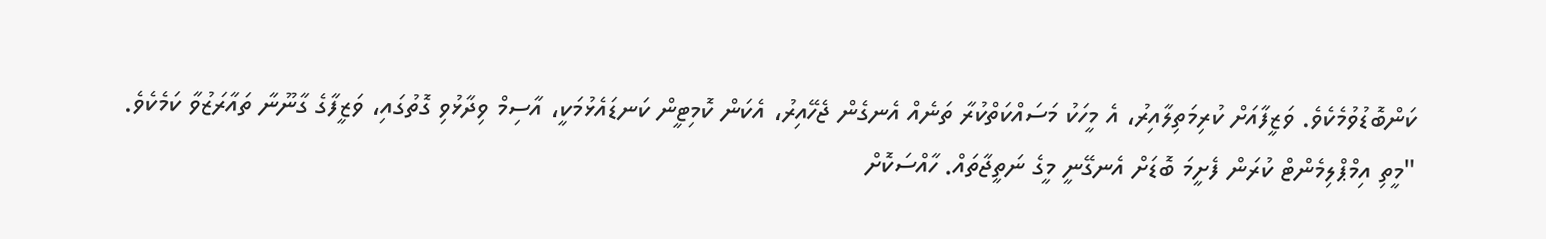ކަންބޮޑުވުމެކެވެ. ވަޒީފާއަށް ކުރިމަތިލާއިރު، އެ މީހަކު މަސައްކަތްކުރާ ތަނެއް އެނގެން ޖެހޭއިރު، އެކަން ކޮމިޓީން ކަނޑައެޅުމަކީ، އާސިމް ވިދާޅުވި ގޮތުގައި، ވަޒީފާގެ ގާނޫނާ ތައާރަޒުވާ ކަމެކެވެ.
"މީތި އިމްޕްލިމެންޓް ކުރަން ފެށީމަ ބޮޑަށް އެނގޭނީ މީގެ ނަތީޖާތައް. ހާއްސަކޮށް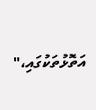އަތޮޅުތަކުގައި،"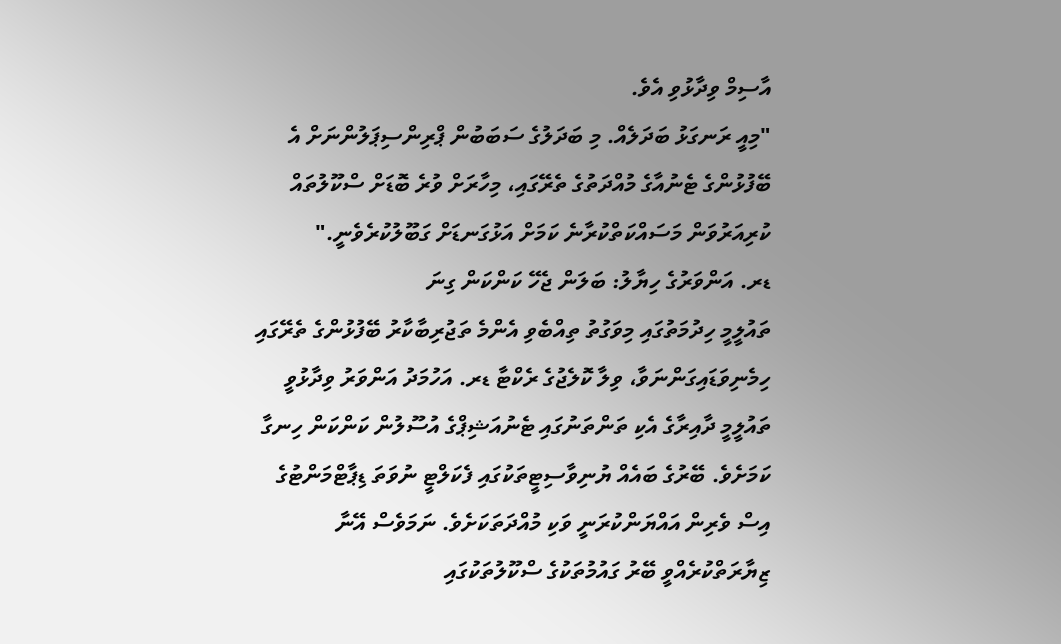އާސިމް ވިދާޅުވި އެވެ.
"މިއީ ރަނގަޅު ބަދަލެއް. މި ބަދަލުގެ ސަބަބުން ޕްރިންސިޕަލުންނަށް އެ ބޭފުޅުންގެ ޓެނުއާގެ މުއްދަތުގެ ތެރޭގައި، މިހާރަށް ވުރެ ބޮޑަށް ސްކޫލުތައް ކުރިއަރުވަން މަސައްކަތްކުރާނެ ކަމަށް އަޅުގަނޑަށް ގަބޫލުކުރެވެނީ."
ޑރ. އަންވަރުގެ ހިޔާލު: ބަލަން ޖެހޭ ކަންކަން ގިނަ
ތައުލީމީ ހިދުމަތުގައި މިވަގުތު ތިއްބެވި އެންމެ ތަޖުރިބާކާރު ބޭފުޅުންގެ ތެރޭގައި ހިމެނިވަޑައިގަންނަވާ، ވިލާ ކޮލެޖުގެ ރެކްޓާ ޑރ. އަހުމަދު އަންވަރު ވިދާޅުވީ ތައުލީމީ ދާއިރާގެ އެކި ތަންތަނުގައި ޓެނުއަޝިޕްގެ އުސޫލުން ކަންކަން ހިނގާ ކަމަށެވެ. ބޭރުގެ ބައެއް ޔުނިވާސިޓީތަކުގައި ފެކަލްޓީ ނުވަތަ ޑިޕާޓްމަންޓުގެ އިސް ވެރިން އައްޔަންކުރަނީ ވަކި މުއްދަތަކަށެވެ. ނަމަވެސް އޭނާ ޒިޔާރަތްކުރެއްވީ ބޭރު ގައުމުތަކުގެ ސްކޫލުތަކުގައި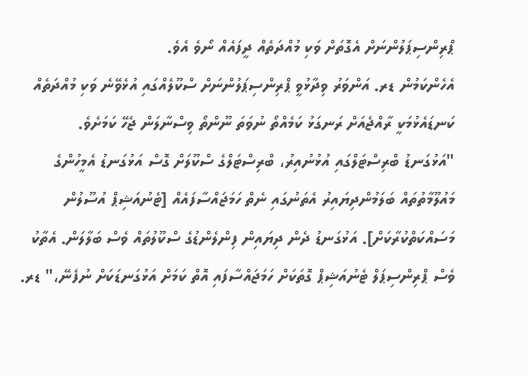ޕްރިންސިޕަލުންނަށް އެގޮތަށް ވަކި މުއްދަތެއް ދީފައެއް ނޯވެ އެވެ.
އެހެންކަމުން ޑރ. އަންވަރު ވިދާޅުވީ ޕްރިންސިޕަލުންނަށް ސްކޫލެއްގައި އުޅެވޭނެ ވަކި މުއްދަތެއް ކަނޑައެޅުމަކީ ރާއްޖެއަށް ރަނގަޅު ކަމެއްތޯ ނުވަތަ ނޫންތޯ ވިސްނާލަން ޖެހޭ ކަމަށެވެ.
"އަޅުގަނޑު ބްރިސްޓަލްގައި އުޅުނުއިރު، ބްރިސްޓަލްގެ ސްކޫލަށް ގޮސް އަޅުގަނޑު އެމީހުންގެ މައުލޫމާތުތައް ބަލަމުންދިޔައިރު އެތަނުގައި ނެތް ހަމަޖައްސާފައެއް [ޓެނުއަޝިޕް އުސޫލުން މަސައްކަތްކުރާކަށް]. އަޅުގަނޑު ދެން ދިޔައިން ފިންލެންޑުގެ ސްކޫލުތައް ވެސް ބަލާލަން. އެތާކު ވެސް ޕްރިންސިޕަލް ޓެނުއަޝިޕް ގޮތަކަށް ހަމަޖައްސާފައި އޮތް ކަމަށް އަޅުގަނޑަކަށް ނުފެނޭ،" ޑރ.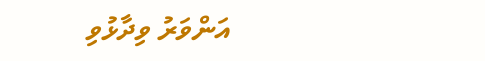އަންވަރު ވިދާޅުވި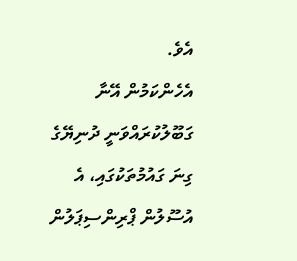އެވެ.
އެހެންކަމުން އޭނާ ގަބޫލުކުރައްވަނީ ދުނިޔޭގެ ގިނަ ގައުމުތަކުގައި، އެ އުސޫލުން ޕްރިންސިޕަލުން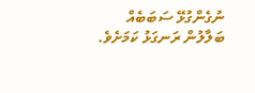ނުގެންގުޅޭ ސަބަބެއް ބަލާލުން ރަނގަޅު ކަމަށެވެ.